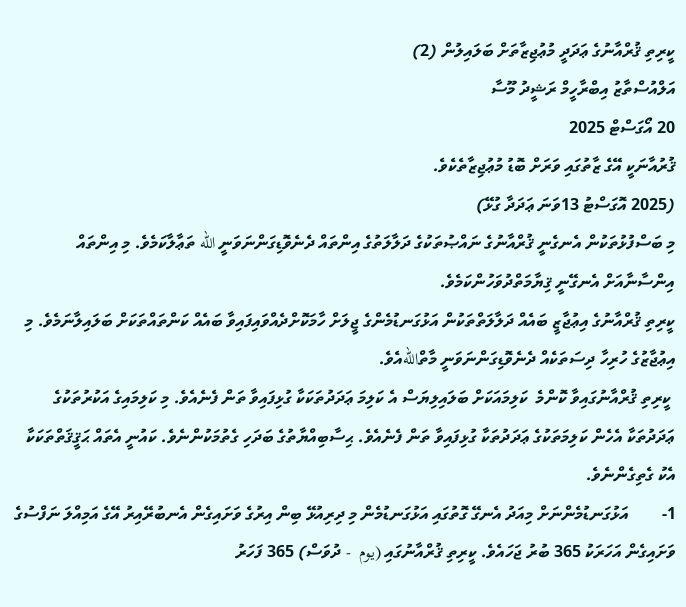ކީރިތި ޤުރްއާނުގެ ޢަދަދީ މުޢުޖިޒާތަށް ބަލައިލުން (2)
އަލްއުސްތާޒު އިބްރާހީމް ރަޝީދު މޫސާ
20 އޯގަސްޓް 2025
ޤުރުއާނަކީ އޭގެ ޒާތުގައި ވަރަށް ބޮޑު މުޢުޖިޒާތެކެވެ.
(2025 އޮގަސްޓު 13ވަނަ ޢަދަދާ ގުޅޭ)
މި ބަސްފުޅުތަކުން އެނގެނީ ޤުރްއާނުގެ ނައްޞުތަކުގެ ދަލާލަތުގެ އިންތައް ދެނެވޮޑިގަންނަވަނީ الله ތަޢާލާކަމެވެ. މި އިންތައް އިންސާނާއަށް އެނގޭނީ ޤިޔާމަތްދުވަހުންކަމެވެ.
ކީރިތި ޤުރްއާނުގެ އިޢުޖާޒީ ބައެއް ދަލާލަތްތަކުން އަޅުގަނޑުމެންގެ ޖީލަށް ހާމަކޮށްދެއްވައިފައިވާ ބައެއް ކަންތައްތަކަށް ބަލައިލާނަމެވެ. މި އިޢުޖާޒުގެ ހުރިހާ ދިސަތަކެއް ދެނެވޮޑިގަންނަވަނީ މާތްاللهއެވެ.
 ކީރިތި ޤުރްއާނުގައިވާ ކޮންމެ  ކަލިމައަކަށް ބަލައިލިޔަސް އެ ކަލިމަ ޢަދަދުތަކަކާ ގުޅިފައިވާ ތަން ފެނެއެވެ. މި ކަލިމައިގެ އަކުރުތަކުގެ ޢަދަދުތަކާ އެހެން ކަލިމަތަކުގެ ޢަދަދުތަކާ ގުޅިފައިވާ ތަން ފެނެއެވެ. ޙިސާބިއްޔާތުގެ ބަދަހި ގެތުމަކުންނެވެ. ކައުނީ އެތައް ޙަޤީޤަތްތަކަކާ އެކު ގެތިގެންނެވެ.
1-        އަޅުގަނޑުމެންނަށް މިއަދު އެނގޭ ގޮތުގައި އަޅުގަނޑުމެން މި ދިރިއުޅޭ ބިން އިރުގެ ވަށައިގެން އެނބުރޭއިރު އޭގެ އަމިއްލަ ނަފްސުގެ ވަށައިގެން އަހަރަކު 365 ބުރު ޖަހައެވެ. ކީރިތި ޤުރްއާނުގައި (يوم  - ދުވަސް) 365 ފަހަރު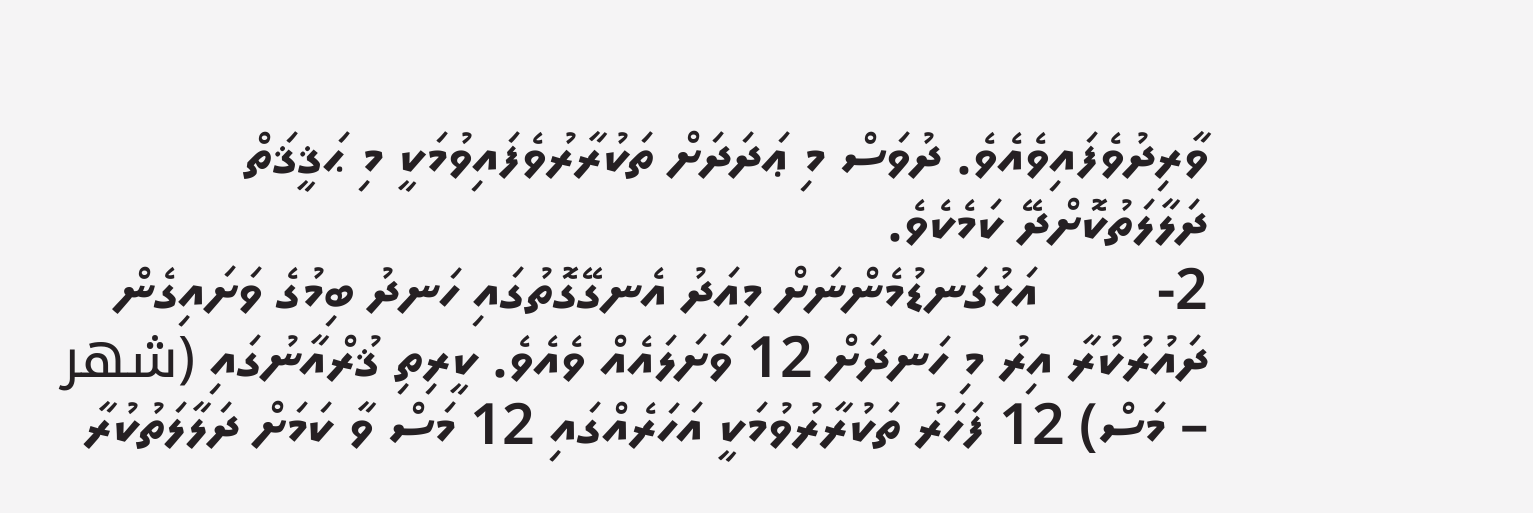ވާރިދުވެފައިވެއެވެ. ދުވަސް މި ޢަދަދަށް ތަކުރާރުވެފައިވުމަކީ މި ޙަޤީޤަތް  ދަލާލަތުކޮށްދޭ ކަމެކެވެ.
2-        އަޅުގަނޑުމެންނަށް މިއަދު އެނގޭގޮތުގައި ހަނދު ބިމުގެ ވަށައިގެން ދައުރުކުރާ އިރު މި ހަނދަށް 12 ވަށަލައެއް ވެއެވެ. ކީރިތި ޤުރްއާނުގައި (شهر – މަސް) 12 ފަހަރު ތަކުރާރުވުމަކީ އަހަރެއްގައި 12 މަސް ވާ ކަމަށް ދަލާލަތުކުރާ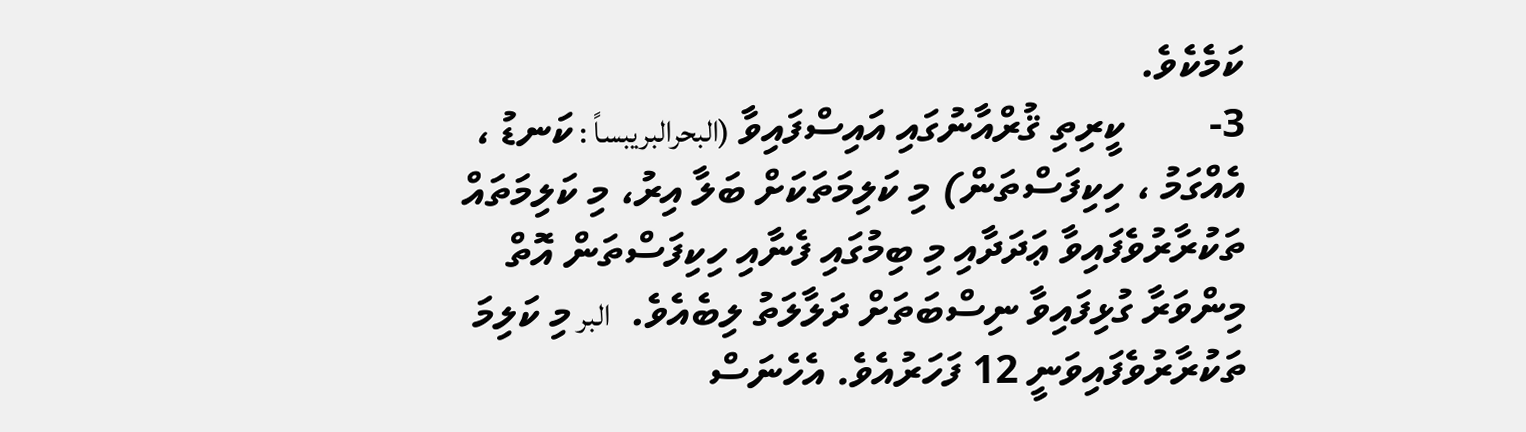ކަމެކެވެ.
3-        ކީރިތި ޤުރްއާނުގައި އައިސްފައިވާ (البحرالبريبساً : ކަނޑު ، އެއްގަމު ، ހިކިފަސްތަން) މި ކަލިމަތަކަށް ބަލާ އިރު، މި ކަލިމަތައް ތަކުރާރުވެފައިވާ ޢަދަދާއި މި ބިމުގައި ފެނާއި ހިކިފަސްތަން އޮތް މިންވަރާ ގުޅިފައިވާ ނިސްބަތަށް ދަލާލަތު ލިބެއެވެ.  البر މި ކަލިމަ ތަކުރާރުވެފައިވަނީ 12 ފަހަރުއެވެ. އެހެނަސް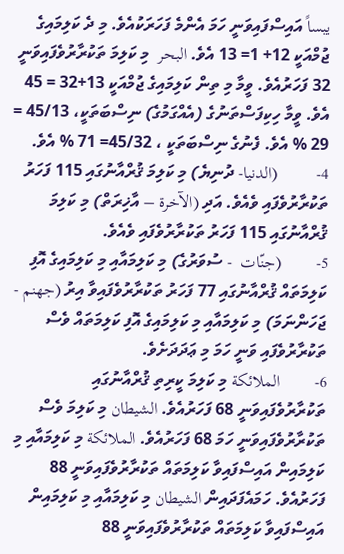يبساً އައިސްފައިވަނީ ހަމަ އެންމެ ފަހަރަކުއެވެ. މި ދެ ކަލިމައިގެ ޖުމްއަކީ 12+ 1= 13 އެވެ. البحر  މި ކަލިމަ ތަކުރާރުވެފައިވަނީ 32 ފަހަރުއެވެ. ވީމާ މި ތިން ކަލިމައިގެ ޖުމްއަކީ 13+32 = 45 އެވެ. ވީމާ ހިކިފަސްތަނުގެ (އެއްގަމުގެ) ނިސްބަތަކީ، 45/13 = 29 % އެވެ. ފެނުގެ ނިސްބަތަކީ ، 45/32= 71 % އެވެ.
4-         (الدنيا- ދުނިޔެ) މި ކަލިމަ ޤުރްއާނުގައި 115 ފަހަރު ތަކުރާރުވެފައި ވެއެވެ. އަދި (الآخرة – އާޚިރަތް) މި ކަލިމަ ޤުރްއާނުގައި 115 ފަހަރު ތަކުރާރުވެފައި ވެއެވެ.
5-        (جنّات  - ސުވަރުގެ) މި ކަލިމައާއި މި ކަލިމައިގެ އޮފި ކަލިމަތައް ޤުރްއާނުގައި 77 ފަހަރު ތަކުރާރުވެފައިވާ އިރު (جهنم - ޖަހަންނަމަ) މި ކަލިމައާއި މި ކަލިމައިގެ އޮފި ކަލިމަތައް ވެސް ތަކުރާރުވެފައި ވަނީ ހަމަ މި ޢަދަދަށެވެ.
6-        الملائكة މި ކަލިމަ ކީރިތި ޤުރްއާނުގައި ތަކުރާރުވެފައިވަނީ 68 ފަހަރުއެވެ. الشيطان މި ކަލިމަ ވެސް ތަކުރާރުވެފައިވަނީ ހަމަ 68 ފަހަރުއެވެ. الملائكة މި ކަލިމައާއި މި ކަލިމައިން އައިސްފައިވާ ކަލިމަތައް ތަކުރާރުވެފައިވަނީ 88 ފަހަރުއެވެ. ހަމައެފަދައިން الشيطان މި ކަލިމައާއި މި ކަލިމައިން އައިސްފައިވާ ކަލިމަތައް ތަކުރާރުވެފައިވަނީ 88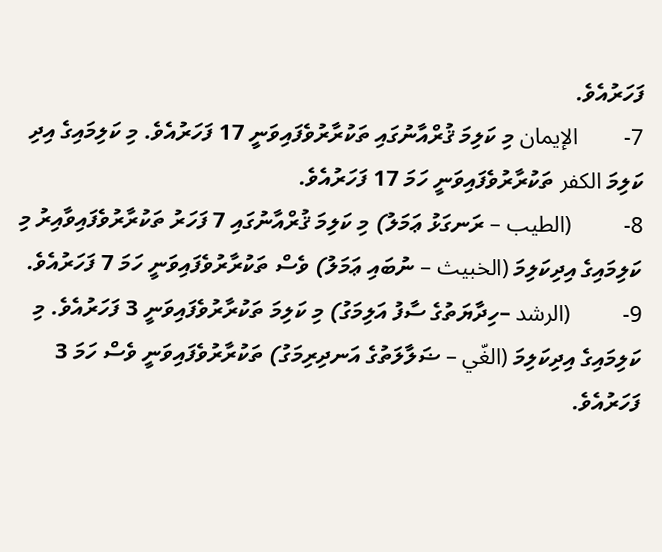ފަހަރުއެވެ.
7-        الإيمان މި ކަލިމަ ޤުރްއާނުގައި ތަކުރާރުވެފައިވަނީ 17 ފަހަރުއެވެ. މި ކަލިމައިގެ އިދި ކަލިމަ الكفر ތަކުރާރުވެފައިވަނީ ހަމަ 17 ފަހަރުއެވެ.
8-         (الطيب – ރަނގަޅު ޢަމަލު) މި ކަލިމަ ޤުރްއާނުގައި 7 ފަހަރު ތަކުރާރުވެފައިވާއިރު މި ކަލިމައިގެ އިދިކަލިމަ (الخبيث – ނުބައި ޢަމަލު) ވެސް ތަކުރާރުވެފައިވަނީ ހަމަ 7 ފަހަރުއެވެ.
9-         (الرشد –ހިދާޔަތުގެ ސާފު އަލިމަގު) މި ކަލިމަ ތަކުރާރުވެފައިވަނީ 3 ފަހަރުއެވެ. މި ކަލިމައިގެ އިދިކަލިމަ (الغّي – ޟަލާލަތުގެ އަނދިރިމަގު) ތަކުރާރުވެފައިވަނީ ވެސް ހަމަ 3 ފަހަރުއެވެ.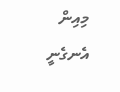މިއިން އެނގެނީ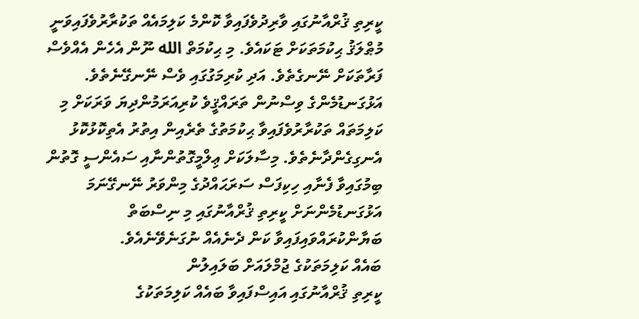ކީރިތި ޤުރްއާނުގައި ވާރިދުވެފައިވާ ކޮންމެ ކަލިމައެއް ތަކުރާރުވެފައިވަނީ މުޠްލަޤު ޙިކުމަތަކަށް ޓަކައެވެ. މި ޙިކުމަތް الله ނޫން އެހެން އެއްވެސް ފަރާތަކަށް ނޭނގެތެވެ. އަދި ކުރިމަގުގައި ވެސް ނޭނގޭނެތެވެ. އަޅުގަނޑުމެންގެ ވިސްނުން ތަރައްޤީވެ ކުރިއަރަމުންދިޔަ ވަރަކަށް މި ކަލިމަތައް ތަކުރާރުވެފައިވާ ޙިކުމަތުގެ ތެރެއިން އިތުރު އެތިކޮޅުކޮޅު އެނގިގެންދާނެތެވެ. މިސާލަކަށް ޢިލްމީގޮތުންނާއި ސައެންސީ ގޮތުން ބިމުގައިވާ ފެނާއި ހިކިފަސް ސަރަޙައްދުގެ މިންވަރު ނޭނގޭނަމަ އަޅުގަނޑުމެންނަށް ކީރިތި ޤުރްއާނުގައި މި ނިސްބަތް ބަޔާންކުރައްވައިފައިވާ ކަން ދެނެއެއް ނުގަނެވޭނެއެވެ.
ބައެއް ކަލިމަތަކުގެ ޖުމްލައަށް ބަލައިލުން
ކީރިތި ޤުރްއާނުގައި އައިސްފައިވާ ބައެއް ކަލިމަތަކުގެ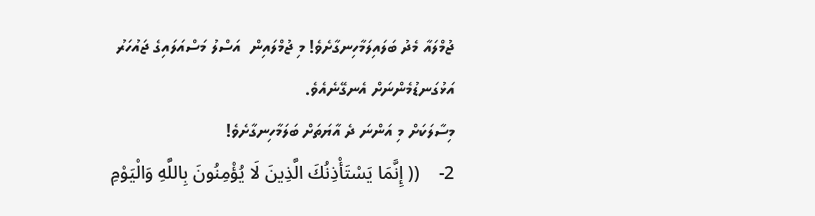ޖުމްލައާ މެދު ބަލައިލަމާހިނގާށެވެ! މި ޖުމްލައިން  އަސްލު މަސްއަލައިގެ ޖައުހަރު އަޅުގަނޑުމެންނަށް އެނގޭނެއެވެ.
މިސާލަކަށް މި އަންނަ ދެ އާޔަތަށް ބަލަމާހިނގާށެވެ!
2-    (( إِنَّمَا يَسْتَأْذِنُكَ الَّذِينَ لَا يُؤْمِنُونَ بِاللَّهِ وَالْيَوْمِ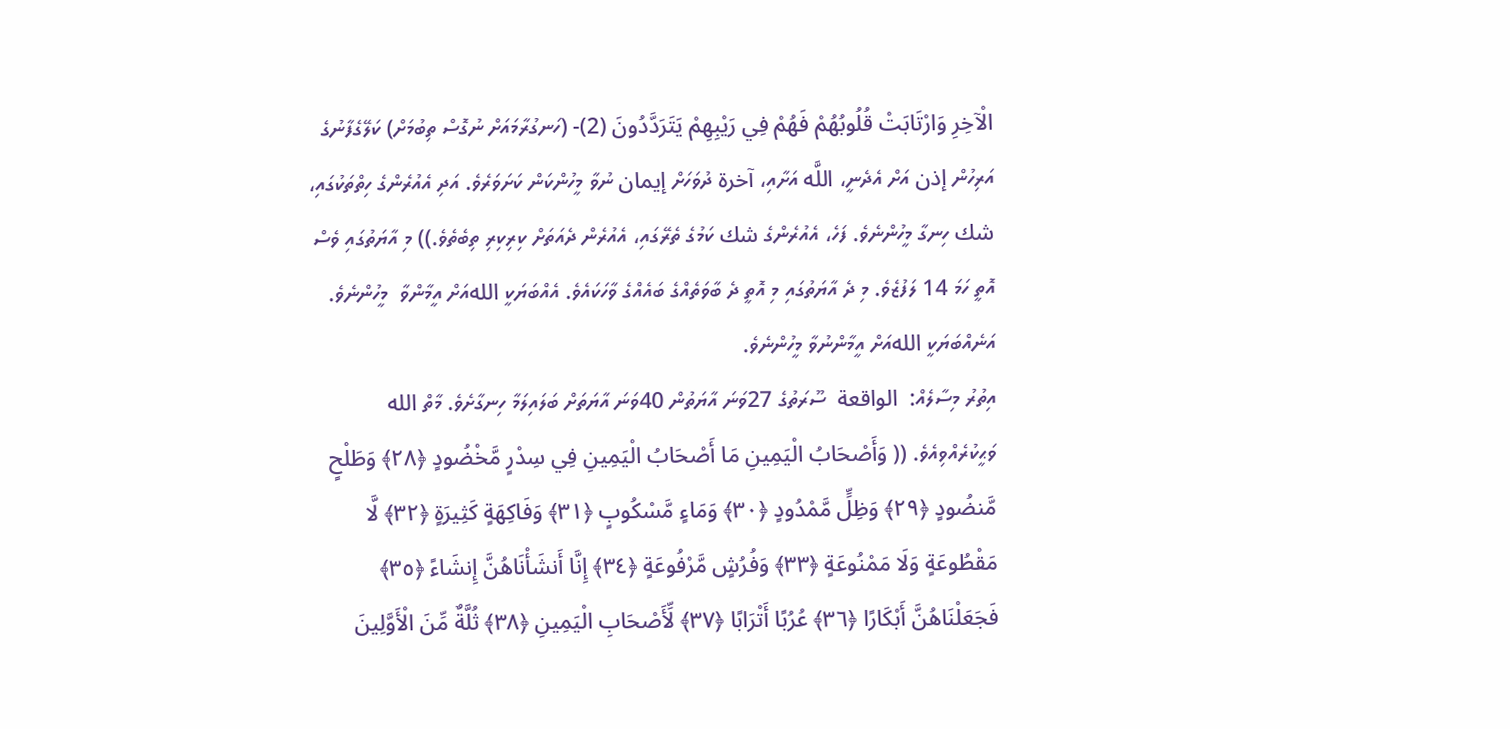الْآخِرِ وَارْتَابَتْ قُلُوبُهُمْ فَهُمْ فِي رَيْبِهِمْ يَتَرَدَّدُونَ (2)- (ހަނގުރާމައަށް ނުގޮސް ތިބުމަށް) ކަލޭގެފާނުގެ އަރިހުން إذن އަށް އެދެނީ، اللَّه އަށާއި، آخرة ދުވަހަށް إيمان ނުވާ މީހުންކަން ކަށަވަރެވެ. އަދި އެއުރެންގެ ހިތްތަކުގައި، شك ހިނގާ މީހުންނެވެ. ފަހެ، އެއުރެންގެ شك ކަމުގެ ތެރޭގައި، އެއުރެން ދެއަތަށް ކިރިކިރި ތިބެތެވެ.)) މި އާޔަތުގައި ވެސް އޮތީ ހަމަ 14 ލަފުޒެވެ. މި ދެ އާޔަތުގައި މި އޮތީ ދެ ބާވަތެއްގެ ބައެއްގެ ވާހަކައެވެ. އެއްބަޔަކީ اللهއަށް އީމާންވާ  މީހުންނެވެ. އަނެއްބަޔަކީ اللهއަށް އީމާންނުވާ މީހުންނެވެ.
އިތުރު މިސާލެއް:  الواقعة  ސޫރަތުގެ 27ވަނަ އާޔަތުން 40ވަނަ އާޔަތަށް ބަލައިލަމާ ހިނގާށެވެ. މާތް الله ވަޙީކުރެއްވިއެވެ. (( وَأَصْحَابُ الْيَمِينِ مَا أَصْحَابُ الْيَمِينِ فِي سِدْرٍ مَّخْضُودٍ ﴿٢٨﴾ وَطَلْحٍ مَّنضُودٍ ﴿٢٩﴾ وَظِلٍّ مَّمْدُودٍ ﴿٣٠﴾ وَمَاءٍ مَّسْكُوبٍ ﴿٣١﴾ وَفَاكِهَةٍ كَثِيرَةٍ ﴿٣٢﴾ لَّا مَقْطُوعَةٍ وَلَا مَمْنُوعَةٍ ﴿٣٣﴾ وَفُرُشٍ مَّرْفُوعَةٍ ﴿٣٤﴾ إِنَّا أَنشَأْنَاهُنَّ إِنشَاءً ﴿٣٥﴾ فَجَعَلْنَاهُنَّ أَبْكَارًا ﴿٣٦﴾ عُرُبًا أَتْرَابًا ﴿٣٧﴾ لِّأَصْحَابِ الْيَمِينِ ﴿٣٨﴾ ثُلَّةٌ مِّنَ الْأَوَّلِينَ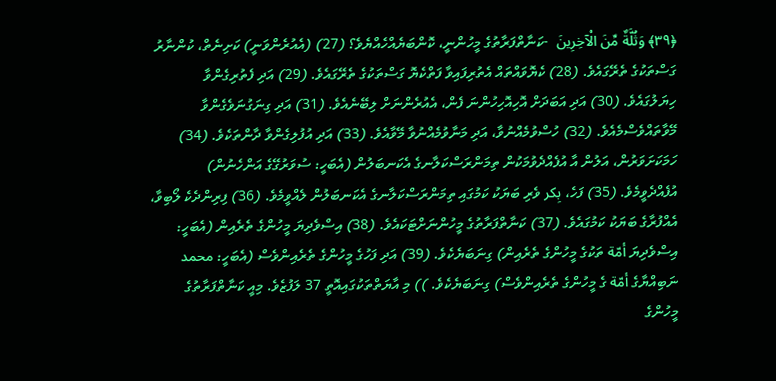﴿٣٩﴾ وَثُلَّةٌ مِّنَ الْآخِرِينَ  -ކަނާތްފަރާތުގެ މީހުންނީ، ކޮންބަޔެއްހެއްޔެވެ؟ (27) (އެއުރެންވަނީ) ކަށިނެތް، ކުންނާރު ގަސްތަކުގެ ތެރޭގައެވެ. (28) ކެޔޮވައްތައް އެތުރިފައިވާ ފަތްކެޔޮ ގަސްތަކުގެ ތެރޭގައެވެ. (29) އަދި ފެތުރިގެންވާ ހިޔަލުގައެވެ. (30) އަދި އަބަދަށް އޮހިއޮހިހުންނަ ފެން، އެއުރެންނަށް ލިބޭނެއެވެ. (31) އަދި ގިނަގުނަވެގެންވާ މޭވާތައްވެސްމެއެވެ. (32) ހުސްވުމެއްނުވާ، އަދި މަނާވުމެއްނުވާ މޭވާއެވެ. (33) އަދި އުފުލިގެންވާ ދާންތަކެވެ. (34) ހަމަކަށަވަރުން، އަލުން އާ އުފެއްދެވުމަކުން ތިމަންރަސްކަލާނގެ އެކަނބަލުން (އެބަހީ: ސުވަރުގޭގެ އަންހެނުން) އުފެއްދެވީމެވެ. (35) ފަހެ، بِكر ވެރި ބަޔަކު ކަމުގައި ތިމަންރަސްކަލާނގެ އެކަނބަލުން ލެއްވީމެވެ. (36) ފިރިންދެކެ ލޯބިވާ، އެއްފުރާގެ ބަޔަކު ކަމުގައެވެ. (37) ކަނާތްފަރާތުގެ މީހުންނަށްޓަކައެވެ. (38) އިސްވެދިޔަ މީހުންގެ ތެރެއިން (އެބަހީ: އިސްވެދިޔަ أمّة ތަކުގެ މީހުންގެ ތެރެއިން) ގިނަބަޔެކެވެ. (39) އަދި ފަހުގެ މީހުންގެ ތެރެއިންވެސް (އެބަހީ: محمد ނަބިއްޔާގެ أمّة ގެ މީހުންގެ ތެރެއިންވެސް) ގިނަބަޔެކެވެ. )) މި އާޔަތްތަކުގައިއޮތީ 37 ލަފުޒެވެ. މިއީ ކަނާތްފަރާތުގެ މީހުންގެ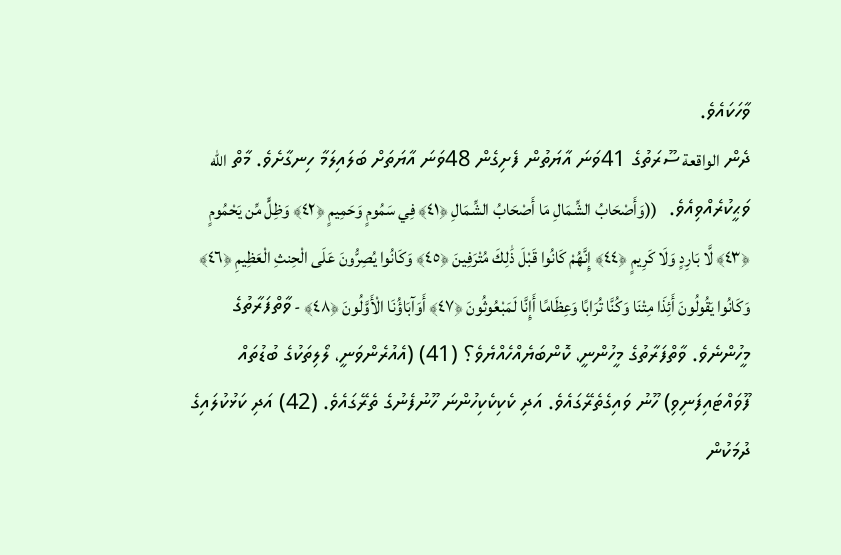ވާހަކައެވެ.
ދެން الواقعة ސޫރަތުގެ 41ވަނަ އާޔަތުން ފެށިގެން 48ވަނަ އާޔަތަށް ބަލައިލަމާ ހިނގާށެވެ. މާތް الله ވަޙީކުރެއްވިއެވެ.  ((وَأَصْحَابُ الشِّمَالِ مَا أَصْحَابُ الشِّمَالِ ﴿٤١﴾ فِي سَمُومٍ وَحَمِيمٍ ﴿٤٢﴾ وَظِلٍّ مِّن يَحْمُومٍ ﴿٤٣﴾ لَّا بَارِدٍ وَلَا كَرِيمٍ ﴿٤٤﴾ إِنَّهُمْ كَانُوا قَبْلَ ذَٰلِكَ مُتْرَفِينَ ﴿٤٥﴾ وَكَانُوا يُصِرُّونَ عَلَى الْحِنثِ الْعَظِيمِ ﴿٤٦﴾ وَكَانُوا يَقُولُونَ أَئِذَا مِتْنَا وَكُنَّا تُرَابًا وَعِظَامًا أَإِنَّا لَمَبْعُوثُونَ ﴿٤٧﴾ أَوَآبَاؤُنَا الْأَوَّلُونَ ﴿٤٨﴾ - ވާތްފަރާތުގެ މީހުންނެވެ. ވާތްފަރާތުގެ މީހުންނީ، ކޮންބަޔެއްހެއްޔެވެ؟ (41) (އެއުރެންވަނީ، ލޯލިތަކުގެ ބުޑުތައް ފޫވައްޓައިފަނިވި) ހޫނު ވައިގެތެރޭގައެވެ. އަދި ކެކިކެކިހުންނަ ހޫނުފެނުގެ ތެރޭގައެވެ. (42) އަދި ކަޅުކުލައިގެ ދުމަކުން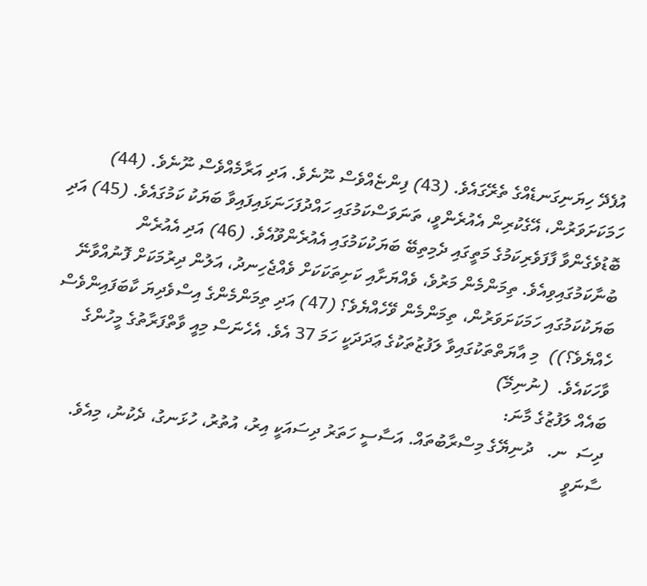އުފެދޭ ހިޔަނިގަނޑެއްގެ ތެރޭގައެވެ. (43) ފިންޏެއްވެސް ނޫނެވެ. އަދި އަރާމެއްވެސް ނޫނެވެ. (44) ހަމަކަށަވަރުން، އޭގެކުރިން އެއުރެންވީ، ތަނަވަސްކަމުގައި ހައްދުފަހަނަޅައިފައިވާ ބަޔަކު ކަމުގައެވެ. (45) އަދި ބޮޑުވެގެންވާ ފާފަވެރިކަމުގެ މަތީގައި ދެމިތިބޭ ބަޔަކުކަމުގައި އެއުރެންވޫއެވެ. (46) އަދި އެއުރެން ބުނާކަމުގައިވިއެވެ. ތިމަންމެން މަރުވެ، ވެއްޔަށާއި ކަށިތަކަކަށް ވެއްޖެހިނދު، އަލުން ދިރުމަކަށް ފޮނުއްވާނޭ ބަޔަކުކަމުގައި ހަމަކަށަވަރުން، ތިމަންމެން ވޭހެއްޔެވެ؟ (47) އަދި ތިމަންމެންގެ އިސްވެދިޔަ ކާބަފައިންވެސް ހެއްޔެވެ؟))  މި އާޔަތްތަކުގައިވާ ލަފުޒުތަކުގެ ޢަދަދަކީ ހަމަ 37 އެވެ. އެހެނަސް މިއީ ވާތްފަރާތުގެ މީހުންގެ ވާހަކައެވެ.  (ނުނިމޭ)
ބައެއް ލަފުޒުގެ މާނަ:
ދިސަ  ނ.   ދުނިޔޭގެ މިސްރާބުތައް. އަސާސީ ހަތަރު ދިސައަކީ އިރު، އުތުރު، ހުޅަނގު، ދެކުނު، މިއެވެ. ސާނަވީ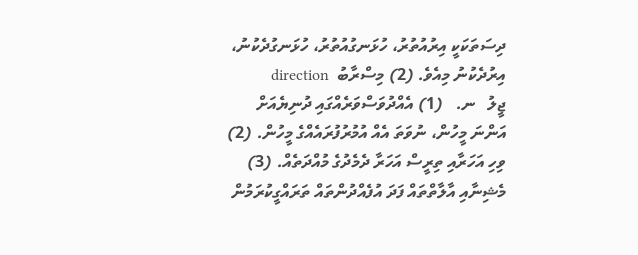ދިސަތަކަކީ އިރުއުތުރު، ހުޅަނގުއުތުރު، ހުޅަނގުދެކުނު، އިރުދެކުނު މިއެވެ. (2) މިސްރާބު  direction
ޖީލު   ނ.   (1) އެއްދުވަސްވަރެއްގައި ދުނިޔެއަށް އަންނަ މީހުން، ނުވަތަ އެއް އުމުރުފުރައެއްގެ މީހުން. (2) ވިހި އަހަރާއި ތިރީސް އަހަރާ ދެމެދުގެ މުއްދަތެއް. (3) މެޝިނާއި އާލާތްތައް ފަދަ އުފެއްދުންތައް ތަރައްގީކުރަމުން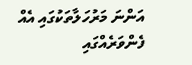އަންނަ މަރުހަލާތަކުގައި އެއް ފެންވަރެއްގައި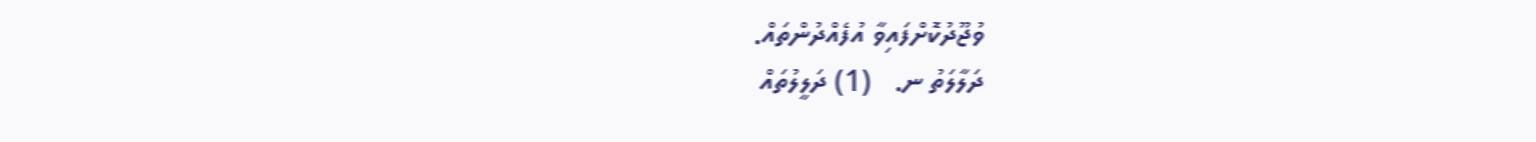ވުޖޫދުކޮށްފައިވާ އުފެއްދުންތައް.
ދަލާލަތު ނ.   (1) ދަލީލުތައް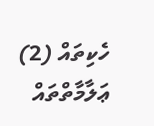ހެކިތައް (2) ޢަލާމާތްތައް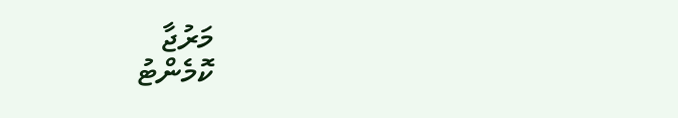މަރުޖާ
ކޮމެންޓު